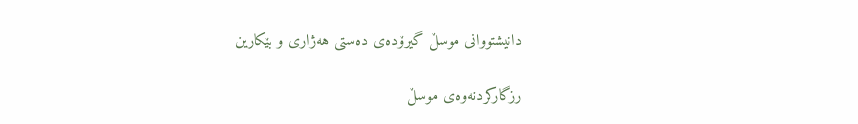دانیشتووانی موسڵ گیرۆدەی دەستی هەژاری و بێكارین

رزگاركردنەوەی موسڵ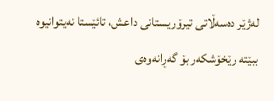لەژێر دەسەڵاتی تیرۆریستانی داعش، تائێستا نەیتوانیوە ببێتە رێخۆشكەر بۆ گەڕانەوەی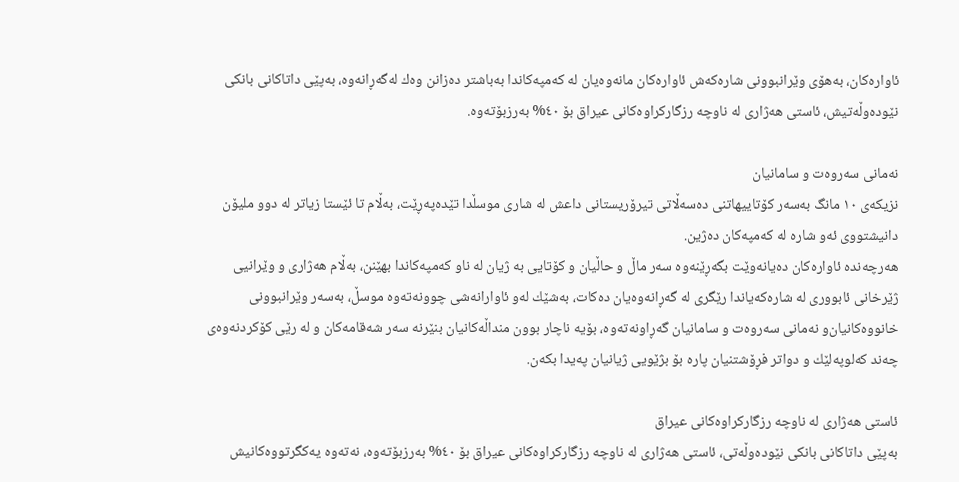ئاوارەكان، بەهۆی وێرانبوونی شارەكەش ئاوارەكان مانەوەیان لە كەمپەكاندا بەباشتر دەزانن وەك لەگەڕانەوە، بەپێی داتاكانی بانكی نێودەوڵەتیش، ئاستی هەژاری لە ناوچە رزگاركراوەكانی عیراق بۆ ٤٠% بەرزبۆتەوە.

نەمانی سەروەت و سامانیان
نزیكەی ١٠ مانگ بەسەر كۆتاییهاتنی دەسەڵاتی تیرۆریستانی داعش لە شاری موسڵدا تێدەپەڕێت، بەڵام تا ئێستا زیاتر لە دوو ملیۆن دانیشتووی ئەو شارە لە كەمپەكان دەژین.
هەرچەندە ئاوارەكان دەیانەوێت بگەڕێنەوە سەر ماڵ و حاڵیان و كۆتایی بە ژیان لە ناو كەمپەكاندا بهێنن، بەڵام هەژاری و وێرانیی ژێرخانی ئابووری لە شارەكەیاندا رێگری لە گەڕانەوەیان دەكات، بەشێك لەو ئاوارانەشی چوونەتەوە موسڵ، بەسەر وێرانبوونی خانووەكانیان‌و نەمانی سەروەت و سامانیان گەڕاونەتەوە، بۆیە ناچار بوون منداڵەكانیان بنێرنە سەر شەقامەكان و لە رێی كۆكردنەوەی چەند كەلوپەلێك و دواتر فڕۆشتنیان پارە بۆ بژێویی ژیانیان پەیدا بكەن.

ئاستی هەژاری لە ناوچە رزگاركراوەكانی عیراق
بەپێی داتاكانی بانكی نێودەوڵەتی، ئاستی هەژاری لە ناوچە رزگاركراوەكانی عیراق بۆ ٤٠% بەرزبۆتەوە، نەتەوە یەكگرتووەكانیش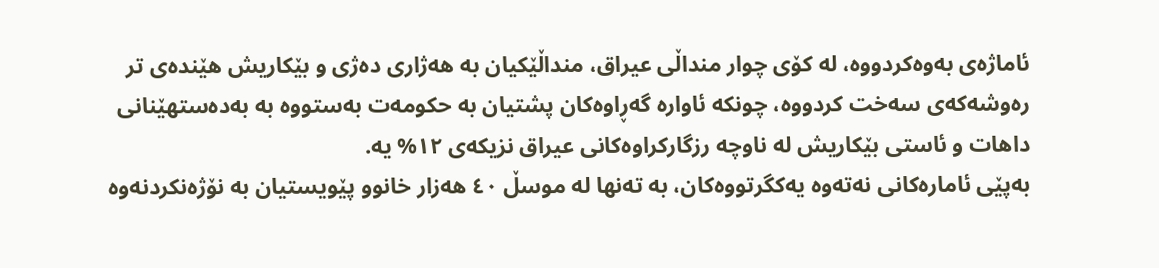ئاماژەی بەوەكردووە، لە كۆی چوار منداڵی عیراق، منداڵێكیان بە هەژاری دەژی و بێكاریش هێندەی تر رەوشەكەی سەخت كردووە، چونكە ئاوارە گەڕاوەكان پشتیان بە حكومەت بەستووە بە بەدەستهێنانی داهات و ئاستی بێكاریش لە ناوچە رزگاركراوەكانی عیراق نزیكەی ١٢% یە.
بەپێی ئامارەكانی نەتەوە یەكگرتووەكان، بە تەنها لە موسڵ ٤٠ هەزار خانوو پێویستیان بە نۆژەنكردنەوە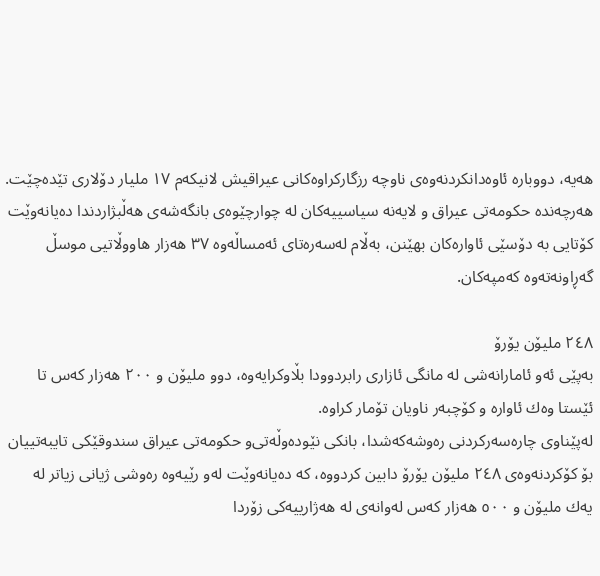هەیە، دووبارە ئاوەدانكردنەوەی ناوچە رزگاركراوەكانی عیراقیش لانیكەم ١٧ ملیار دۆلاری تێدەچێت.
هەرچەندە حكومەتی عیراق و لایەنە سیاسییەكان لە چوارچێوەی بانگەشەی هەڵبژاردندا دەیانەوێت كۆتایی بە دۆسێی ئاوارەكان بهێنن، بەڵام لەسەرەتای ئەمساڵەوە ٣٧ هەزار هاووڵاتیی موسڵ گەڕاونەتەوە كەمپەكان.

٢٤٨ ملیۆن یۆرۆ
بەپێی ئەو ئامارانەشی لە مانگی ئازاری رابردوودا بڵاوكرایەوە، دوو ملیۆن و ٢٠٠ هەزار كەس تا ئێستا وەك ئاوارە و كۆچبەر ناویان تۆمار كراوە.
لەپێناوی چارەسەركردنی رەوشەكەشدا، بانكی نێودەوڵەتی‌و حكومەتی عیراق سندوقێكی تایبەتییان بۆ كۆكردنەوەی ٢٤٨ ملیۆن یۆرۆ دابین كردووە، كە دەیانەوێت لەو رێیەوە رەوشی ژیانی زیاتر لە یەك ملیۆن و ٥٠٠ هەزار كەس لەوانەی لە هەژارییەكی زۆردا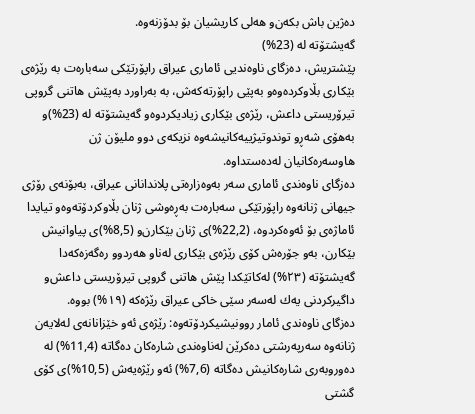دەژین باش بكەن‌و هەلی كاریشیان بۆ بدۆزنەوە.
گەیشتۆتە لە (23%)
پێشتریش، دەزگای ناوەندیی ئاماری عیراق راپۆرتێكی سەبارەت بە رێژەی بێكاری بڵاوكردەوەو بەپێی راپۆرتەكەش، بە بەراورد بەپێش هاتنی گروپی تیرۆریستی داعش، رێژەی بێكاری زیادیكردوەو گەیشتۆتە لە (23%)و بەهۆی شەڕو توندوتیژییەكانیشەوە نزیكەی دوو ملیۆن ژن هاوسەرەكانیان لەدەستداوە.
دەزگای ناوەندی ئاماری سەر بەوەزارەتی پلاندانانی عیراق، بەبۆنەی رۆژی جیهانی ژنانەوە راپۆرتێكی سەبارەت بەڕەوشی ژنان بڵاوكردۆتەوەو تیایدا ئاماژەی بۆ ئەوەكردوە، (22,2%)ی ژنان بێكارن‌و (8,5%)ی پیاوانیش بێكارن، بەو جۆرەش كۆی رێژەی بێكاری لەناو هەردوو رەگەزەكەدا گەیشتۆتە (٢٣%) لەكاتێكدا پێش هاتنی گروپی تیرۆریستی داعش‌و داگیركردنی یەك لەسەر سێی خاكی عیراق رێژەكە (١٩%) بووە.
دەزگای ناوەندی ئامار روونیشیكردۆتەوە: رێژەی ئەو خێزانانەی لەلایەن ژنانەوە سەرپەرشتی دەكرێن لەناوەندی شارەكان دەگاتە (11,4%) لە دەوروبەری شارەكانیش دەگاتە (7,6%) ئەو رێژەیەش (10,5%)ی كۆی گشتی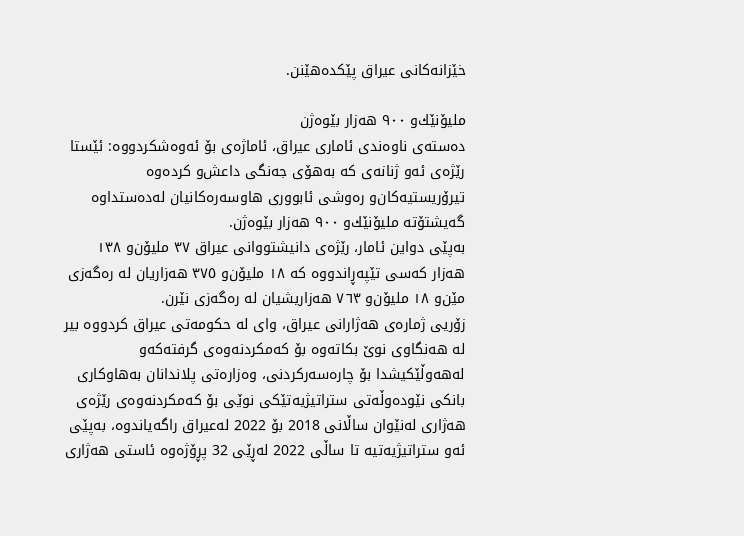خێزانەكانی عیراق پێكدەهێنن.

ملیۆنێك‌و ٩٠٠ هەزار بێوەژن
دەستەی ناوەندی ئاماری عیراق، ئاماژەی بۆ ئەوەشكردووە: ئێستا رێژەی ئەو ژنانەی كە بەهۆی جەنگی داعش‌و كردەوە تیرۆریستیەكان‌و رەوشی ئابووری هاوسەرەكانیان لەدەستداوە گەیشتۆتە ملیۆنێك‌و ٩٠٠ هەزار بێوەژن.
بەپێی دواین ئامار، رێژەی دانیشتووانی عیراق ٣٧ ملیۆن‌و ١٣٨ هەزار كەسی تێپەڕاندووە كە ١٨ ملیۆن‌و ٣٧٥ هەزاریان لە رەگەزی مێن‌و ١٨ ملیۆن‌و ٧٦٣ هەزاریشیان لە رەگەزی نێرن.
زۆریی ژمارەی هەژارانی عیراق، وای لە حكومەتی عیراق كردووە بیر لە هەنگاوی نوێ بكاتەوە بۆ كەمكردنەوەی گرفتەكەو لەهەوڵێكیشدا بۆ چارەسەركردنی، وەزارەتی پلاندانان بەهاوكاری بانكی نێودەوڵەتی ستراتیژیەتێكی نوێی بۆ كەمكردنەوەی رێژەی هەژاری لەنێوان ساڵانی 2018 بۆ 2022 لەعیراق راگەیاندوە، بەپێی ئەو ستراتیژیەتیە تا ساڵی 2022 لەڕێی 32 پڕۆژەوە ئاستی هەژاری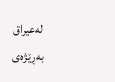لەعیراق بەڕێژەی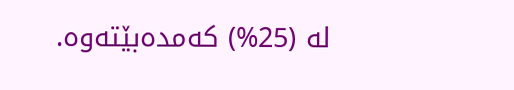لە (25%) كەمدەبێتەوە.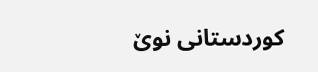كوردستانی نوێ